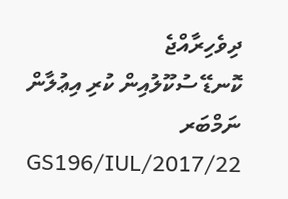ދިވެހިރާއްޖެ
ކޮނޑޭ ސުކޫލުއިން ކުރި އިޢުލާން ނަމްބަރ GS196/IUL/2017/22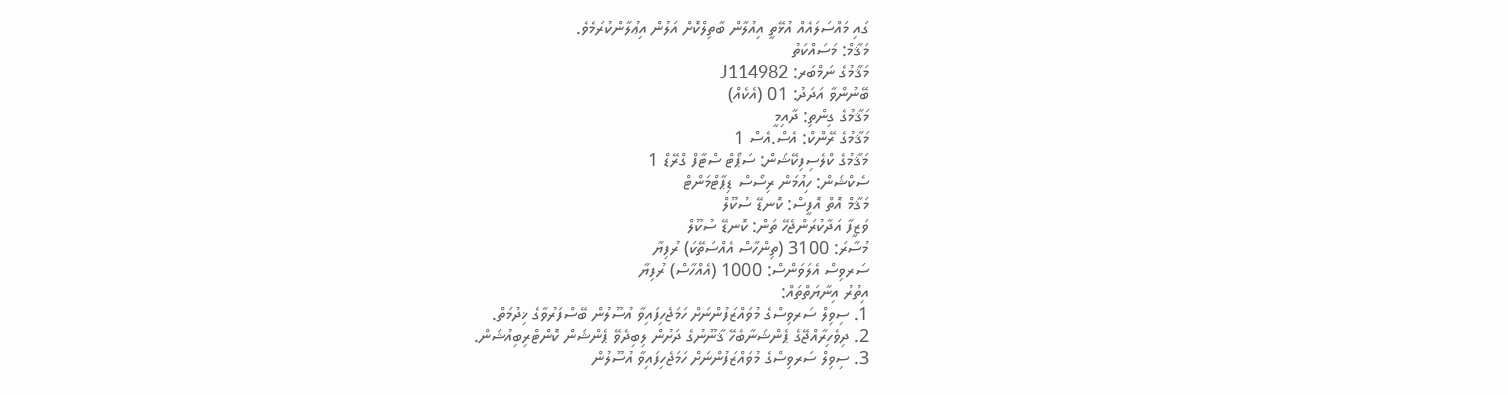ގައި މައްސަލައެއް އުޅޭތީ އިއުލާން ބާތިލްކޮށް އަލުން އިޢުލާންކުރަމެވެ.
މަޤާމް: މަސައްކަތު
މަޤާމުގެ ނަމްބަރ: J114982
ބޭނުންވާ އަދަދު: 01 (އެކެއް)
މަޤާމުގެ ގިންތި: ދާއިމީ
މަޤާމުގެ ރޭންކް: އެސް.އެސް 1
މަޤާމުގެ ކްލެސިފިކޭޝަން: ސަޕޯޓް ސްޓާފް ގްރޭޑް 1
ސެކްޝަން: ހިއުމަން ރިސޯސް ޑިޕާޓްމަންޓް
މަޤާމް އޮތް އޮފީސް: ކޮނޑޭ ސުކޫލް
ވަޒީފާ އަދާކުރަންޖެހޭ ތަން: ކޮނޑޭ ސުކޫލް
މުސާރަ: 3100 (ތިންހާސް އެއްސަތޭކަ) ރުފިޔާ
ސަރވިސް އެލަވަންސް: 1000 (އެއްހާސް) ރުފިޔާ
އިތުރު އިނާޔަތްތައް:
1. ސިވިލް ސަރވިސްގެ މުވައްޒަފުންނަށް ހަމަޖެހިފައިވާ އުސޫލުން ބޭސްފަރުވާގެ ޚިދުމަތް.
2. ދިވެހިރާއްޖޭގެ ޕެންޝަނާބެހޭ ޤާނޫނުގެ ދަށުން ލިބިދެވޭ ޕެންޝަން ކޮންޓްރިބިއުޝަން.
3. ސިވިލް ސަރވިސްގެ މުވައްޒަފުންނަށް ހަމަޖެހިފައިވާ އުސޫލުން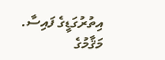އިތުރުގަޑީގެ ފައިސާ.
މަޤާމުގެ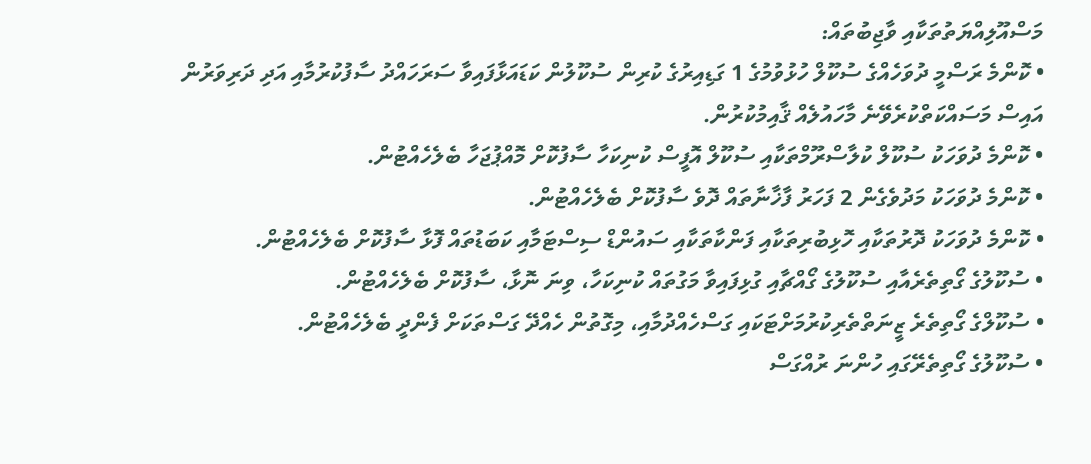މަސްއޫލިއްޔަތުތަކާއި ވާޖިބުތައް:
• ކޮންމެ ރަސްމީ ދުވަހެއްގެ ސުކޫލް ހުޅުވުމުގެ 1 ގަޑިއިރުގެ ކުރިން ސުކޫލުން ކަޑައަޅާފައިވާ ސަރަހައްދު ސާފުކުރުމާއި އަދި ދަރިވަރުން އައިސް މަސައްކަތްކުރެވޭނެ މާހައުލެއް ޤާއިމުކުރުން.
• ކޮންމެ ދުވަހަކު ސުކޫލް ކުލާސްރޫމްތަކާއި ސުކޫލް އޮފީސް ކުނިކަހާ ސާފުކޮށް މޮއްޕުޖަހާ ބެލެހެއްޓުން.
• ކޮންމެ ދުވަހަކު މަދުވެގެން 2 ފަހަރު ފާޚާނާތައް ދޮވެ ސާފުކޮށް ބެލެހެއްޓުން.
• ކޮންމެ ދުވަހަކު ދޮރުތަކާއި ހޮޅިބުރިތަކާއި ފަންކާތަކާއި ސައުންޑް ސިސްޓަމާއި ކަބަޑުތައް ފޮޅާ ސާފުކޮށް ބެލެހެއްޓުން.
• ސުކޫލުގެ ގޯތިތެރެއާއި ސުކޫލުގެ ގޯއްޗާއި ގުޅިފައިވާ މަގުތައް ކުނިކަހާ، ވިނަ ނޮޅާ، ސާފުކޮށް ބެލެހެއްޓުން.
• ސުކޫލްގެ ގޯތިތެރެ ޒީނަތްތެރިކުރުމަށްޓަކައި ގަސްހެއްދުމާއި، މިގޮތުން ހެއްދޭ ގަސްތަކަށް ފެންދީ ބެލެހެއްޓުން.
• ސުކޫލުގެ ގޯތިތެރޭގައި ހުންނަ ރުއްގަސް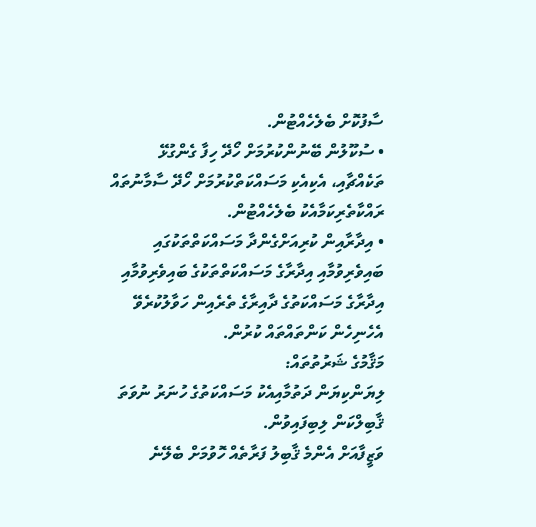ސާފުކޮށް ބެލެހެއްޓުން.
• ސުކޫލުން ބޭނުންކުރުމަށް ހޯދޭ ހިފާ ގެންގުޅޭ ތަކެއްޗާއި، އެކިއެކި މަސައްކަތްކުރުމަށް ހޯދޭ ސާމާނުތައް ރައްކާތެރިކަމާއެކު ބެލެހެއްޓުން.
• އިދާރާއިން ކުރިއަށްގެންދާ މަސައްކަތްތަކުގައި ބައިވެރިވުމާއި އިދާރާގެ މަސައްކަތްތަކުގެ ބައިވެރިވުމާއި އިދާރާގެ މަސައްކަތުގެ ދާއިރާގެ ތެރެއިން ހަވާލުކުރެވޭ އެހެނިހެން ކަންތައްތައް ކުރުން.
މަޤާމުގެ ޝަރުތުތައް:
ލިޔަންކިޔަން ދަތުމާއިއެކު މަސައްކަތުގެ ހުނަރު ނުވަތަ ޤާބިލްކަން ލިބިފައިވުން.
ވަޒީފާއަށް އެންމެ ޤާބިލު ފަރާތެއް ހޮވުމަށް ބެލޭނެ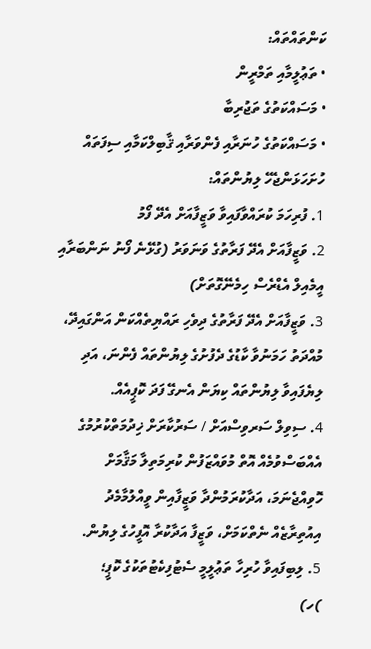ކަންތައްތައް:
• ތަޢުލީމާއި ތަމްރީން
• މަސައްކަތުގެ ތަޖުރިބާ
• މަސައްކަތުގެ ހުނަރާއި ފެންވަރާއި ޤާބިލްކަމާއި ސިފަތައް
ހުށަހަޅަންޖެހޭ ލިޔުންތައް:
1. ފުރިހަމަ ކުރައްވާފައިވާ ވަޒީފާއަށް އެދޭ ފޯމު
2. ވަޒީފާއަށް އެދޭ ފަރާތުގެ ވަނަވަރު (ގުޅޭނެ ފޯނު ނަންބަރާއި އީމެއިލް އެޑްރެސް ހިމެނޭގޮތަށް)
3. ވަޒީފާއަށް އެދޭ ފަރާތުގެ ދިވެހި ރައްޔިތެއްކަން އަންގައިދޭ، މުއްދަތު ހަމަނުވާ ކާޑުގެ ދެފުށުގެ ލިޔުންތައް ފެންނަ، އަދި ލިޔެފައިވާ ލިޔުންތައް ކިޔަން އެނގޭ ފަދަ ކޮޕީއެއް.
4. ސިވިލް ސަރވިސްއަށް / ސަރުކާރަށް ޚިދުމަތްކުރުމުގެ އެއްބަސްވުމެއް އޮތް މުވައްޒަފުން ކުރިމަތިލާ މަޤާމަށް ހޮވިއްޖެނަމަ، އަދާކުރަމުންދާ ވަޒީފާއިން ވީއްލުމާމެދު އިއުތިރާޒެއް ނެތްކަމަށް، ވަޒީފާ އަދާކުރާ އޮފީހުގެ ލިޔުން.
5. ލިބިފައިވާ ހުރިހާ ތަޢުލީމީ ސެޓުފިކެޓުތަކުގެ ކޮޕީ؛
)ހ)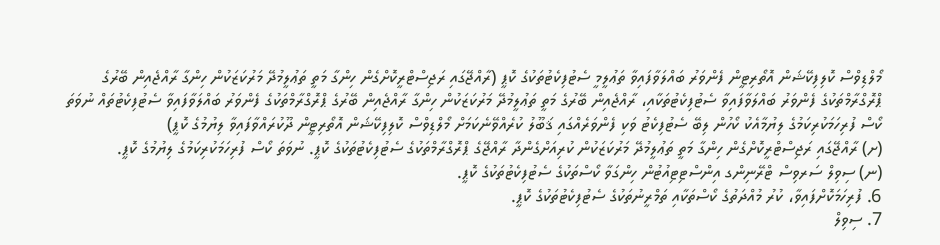މޯލްޑިވްސް ކޮލިފިކޭޝަން އޮތޯރިޓީން ފެންވަރު ބައްލަވާފައިވާ ތަޢުލީމީ ސެޓުފިކެޓުތަކުގެ ކޮޕީ (ރާއްޖޭގައި ރަޖިސްޓްރީކޮށްގެން ހިންގާ މަތީ ތަޢުލީމުދޭ މަރުކަޒަކުން ހިންގާ ރާއްޖެއިން ބޭރުގެ ޕްރޮގްރާމްތަކުގެ ފެންވަރު ބައްލަވާފައިވާ ސެޓުފިކެޓުތަކާއި، ރާއްޖެއިން ބޭރުގެ މަތީ ތަޢުލީމުދޭ މަރުކަޒަކުން ހިންގާ ރާއްޖެއިން ބޭރުގެ ޕްރޮގްރާމްތަކުގެ ފެންވަރު ބައްލަވާފައިވާ ސެޓުފިކެޓުތައް ނުވަތަ ކޯސް ފުރިހަމަކުރިކަމުގެ ލިޔުމާއެކު ކޯހުން ލިބޭ ސެޓުފިކެޓު ވަކި ފެންވަރެއްގައި ޤަބޫލު ކުރެއްވޭނެކަމަށް މޯލްޑިވްސް ކޮލިފިކޭޝަން އޮތޯރިޓީން ދޫކުރައްވާފައިވާ ލިޔުމުގެ ކޮޕީ)
(ށ) ރާއްޖޭގައި ރަޖިސްޓްރީކޮށްގެން ހިންގާ މަތީ ތަޢުލީމުދޭ މަރުކަޒަކުން ކުރިއަށްގެންދާ ރާއްޖޭގެ ޕްރޮގްރާމްތަކުގެ ސެޓުފިކެޓުތަކުގެ ކޮޕީ. ނުވަތަ ކޯސް ފުރިހަމަކުރިކަމުގެ ލިޔުމުގެ ކޮޕީ.
(ނ) ސިވިލް ސަރވިސް ޓްރޭނިންގ އިންސްޓިޓިއުޓުން ހިންގަވާ ކޯސްތަކުގެ ސެޓުފިކެޓުތަކުގެ ކޮޕީ.
6. ފުރިހަމަކޮށްފައިވާ، ކުރު މުއްދަތުގެ ކޯސްތަކާއި ތަމްރީނުތަކުގެ ސެޓުފިކެޓުތަކުގެ ކޮޕީ.
7. ސިވިލް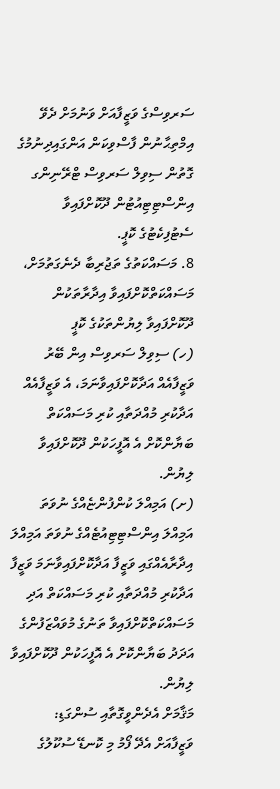ސަރވިސްގެ ވަޒީފާއަށް ވަނުމަށް ދެވޭ އިމްތިޙާނުން ފާސްވިކަން އަންގައިދިނުމުގެ ގޮތުން ސިވިލް ސަރވިސް ޓްރޭނިންގ އިންސްޓިޓިއުޓުން ދޫކޮށްފައިވާ ސެޓުފިކެޓުގެ ކޮޕީ.
8. މަސައްކަތުގެ ތަޖުރިބާ ދެނެގަތުމަށް، މަސައްކަތްކޮށްފައިވާ އިދާރާތަކުން ދޫކޮށްފައިވާ ލިޔުންތަކުގެ ކޮޕީ
(ހ) ސިވިލް ސަރވިސް އިން ބޭރު ވަޒީފާއެއް އަދާކޮށްފައިވާނަމަ، އެ ވަޒީފާއެއް އަދާކުރި މުއްދަތާއި ކުރި މަސައްކަތް ބަޔާންކޮށް އެ އޮފީހަކުން ދޫކޮށްފައިވާ ލިޔުން.
(ށ) އަމިއްލަ ކުންފުންޏެއްގެ ނުވަތަ އަމިއްލަ އިންސްޓިޓިއުޓެއްގެ ނުވަތަ އަމިއްލަ އިދާރާއެއްގައި ވަޒީފާ އަދާކޮށްފައިވާނަމަ ވަޒީފާ އަދާކުރި މުއްދަތާއި ކުރި މަސައްކަތް އަދި މަސައްކަތްކޮށްފައިވާ ތަނުގެ މުވައްޒަފުންގެ އަދަދު ބަޔާންކޮށް އެ އޮފީހަކުން ދޫކޮށްފައިވާ ލިޔުން.
މަޤާމަށް އެދެންވީގޮތާއި ސުންގަޑި:
ވަޒީފާއަށް އެދޭ ފޯމު މި ކޮނޑޭ ސުކޫލުގެ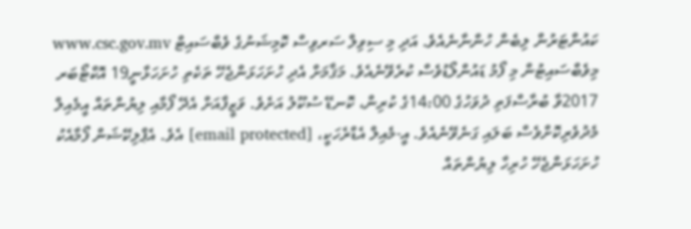ކައުންޓަރުން ލިބެން ހުންނާނެއެވެ. އަދި މި ސިވިލް ސަރވިސް ކޮމިޝަނުގެ ވެބްސައިޓް www.csc.gov.mv މިވެބްސައިޓުން މި ފޯމު ޑައުންލޯޑުވެސް ކުރެވޭނެއެވެ. މަޤާމަށް އެދި ހުށަހަޅަންޖެހޭ ތަކެތި ހުށަހަޅާނީ19 އޮކްޓޯބަރ 2017ވާ ބުރާސްފަތި ދުވަހުގެ 14:00ގެ ކުރިން، ކޮނޑޭ ސުކޫލު އަށެވެ. ވަޒީފާއަށް އެދޭ ފޯމާއި ލިޔުންތައް އީމެއިލް މެދުވެރިކޮށްވެސް ބަލައި ގަނެވޭނެއެވެ. އީ-މެއިލް އެޑްރެހަކީ، [email protected] އެވެ. އެޕްލިކޭޝަން ފޯމާއެކު ހުށަހަޅަންޖެހޭ ހުރިހާ ލިޔުންތައް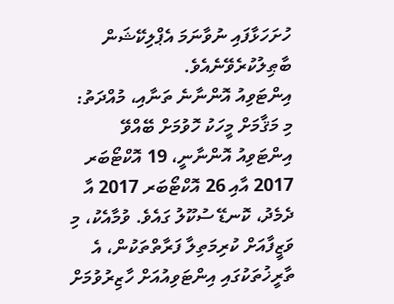ހުށަހަޅާފައި ނުވާނަމަ އެޕްލިކޭޝަން ބާޠިލުކުރެވޭނެއެވެ.
އިންޓަވިއު އޮންނާނެ ތަނާއި، މުއްދަތު:
މި މަޤާމަށް މީހަކު ހޮވުމަށް ބޭއްވޭ އިންޓަވިއު އޮންނާނީ، 19 އޮކްޓޯބަރ 2017 އާއި 26 އޮކްޓޯބަރ 2017 އާ ދެމެދު، ކޮނޑޭ ސުކޫލު ގައެވެ. ވުމާއެކު، މި ވަޒީފާއަށް ކުރިމަތިލާ ފަރާތްތަކުން، އެ ތާރީޚުތަކުގައި އިންޓަވިއުއަށް ހާޒިރުވުމަށް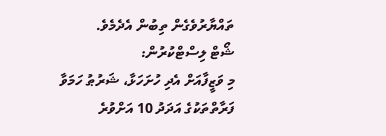ތައްޔާރުވެގެން ތިބުން އެދެމެވެ.
ޝޯޓް ލިސްޓްކުރުން:
މި ވަޒީފާއަށް އެދި ހުށަހަޅާ، ޝަރުޠު ހަމަވާ ފަރާތްތަކުގެ އަދަދު 10 އަށްވުރެ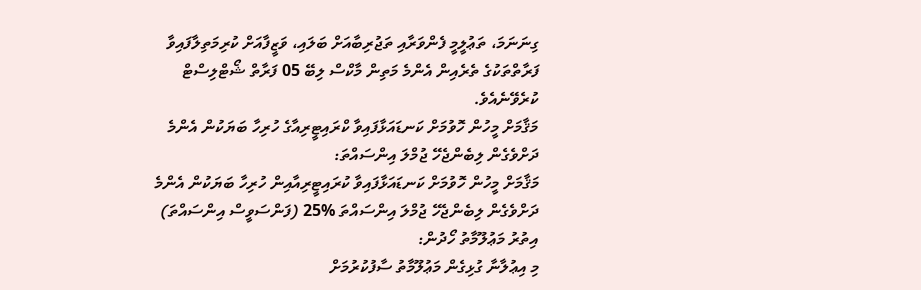ގިނަނަމަ، ތަޢުލީމީ ފެންވަރާއި ތަޖުރިބާއަށް ބަލައި، ވަޒީފާއަށް ކުރިމަތިލާފައިވާ ފަރާތްތަކުގެ ތެރެއިން އެންމެ މަތިން މާކްސް ލިބޭ 05 ފަރާތް ޝޯޓްލިސްޓް ކުރެވޭނެއެވެ.
މަޤާމަށް މީހުން ހޮވުމަށް ކަނޑައަޅާފައިވާ ކްރައިޓީރިއާގެ ހުރިހާ ބަޔަކުން އެންމެ ދަށްވެގެން ލިބެންޖެހޭ ޖުމްލަ އިންސައްތަ:
މަޤާމަށް މީހުން ހޮވުމަށް ކަނޑައަޅާފައިވާ ކުރައިޓީރިއާއިން ހުރިހާ ބަޔަކުން އެންމެ ދަށްވެގެން ލިބެންޖެހޭ ޖުމްލަ އިންސައްތަ %25 (ފަންސަވީސް އިންސައްތަ)
އިތުރު މަޢުލޫމާތު ހޯދުން:
މި އިޢުލާނާ ގުޅިގެން މަޢުލޫމާތު ސާފުކުރުމަށް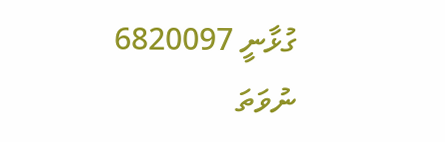ގުޅާނީ 6820097 ނުވަތަ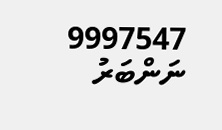9997547 ނަންބަރު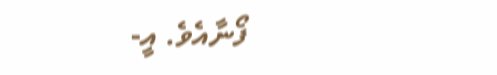ފޯނާއެވެ. އީ-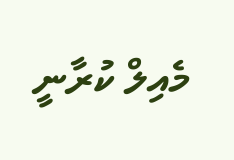މެއިލް ކުރާނީ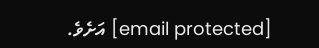[email protected] އަށެވެ.